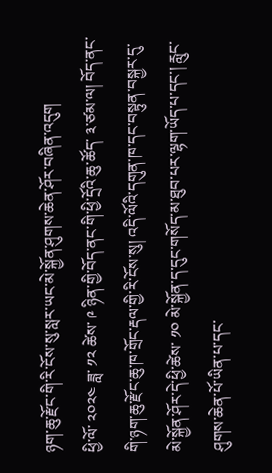ཉག་ཆུ་རྫོང་གི་རི་ངོས་སུ་སླར་ཡང་མེ་སྐྱོན་ཤུགས་ཆེན་ཤོར་བཞིན་འདུག
ཕྱི་ལོ་ ༢༠༢༤ ཟླ་ ༡༢ ཚེས་ ༩ ཉིན་གྱི་བོད་ནང་གི་ཕྱི་དྲོའི་ཆུ་ཚོད་ ༣་ཙམ་ལ། བོད་ནང་གི་ཉག་ཆུ་རྫོང་ཆུ་ཁ་གྲོང་རྡལ་གྱི་རི་ངོས་སུ། འདི་ལོའི་དགུན་ཁ་དང་བསྟུན་བསྐྱར་དུ་མེ་སྐྱོན་ཤོར་དེ་ཕྱི་ཚེས་ ༡༠ མེ་སྐྱོན་ད་དུང་གསོད་མ་ཐུབ་པར་ལྷག་ཡོད་པ་དང་། རླུང་ཤུགས་ཆེན་པོ་ཡིན་པ་དང་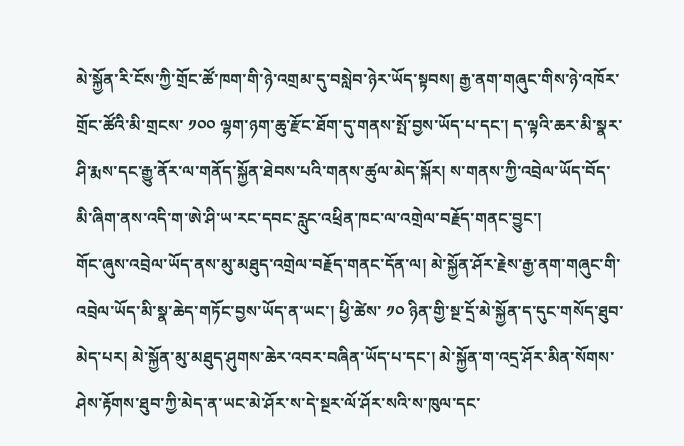མེ་སྐྱོན་རི་ངོས་ཀྱི་གྲོང་ཚོ་ཁག་གི་ཉེ་འགྲམ་དུ་བསླེབ་ཉེར་ཡོད་སྟབས། རྒྱ་ནག་གཞུང་གིས་ཉེ་འཁོར་གྲོང་ཚོའི་མི་གྲངས་ ༡༠༠ ལྷག་ཉག་ཆུ་རྫོང་ཐོག་དུ་གནས་སྤོ་བྱས་ཡོད་པ་དང་། ད་ལྟའི་ཆར་མི་སྣར་ཤི་རྨས་དང་རྒྱུ་ནོར་ལ་གནོད་སྐྱོན་ཐེབས་པའི་གནས་ཚུལ་མེད་སྐོར། ས་གནས་ཀྱི་འབྲེལ་ཡོད་བོད་མི་ཞིག་ནས་འདི་ག་ཨེ་ཤི་ཡ་རང་དབང་རླུང་འཕྲིན་ཁང་ལ་འགྲེལ་བརྗོད་གནང་བྱུང་།
གོང་ཞུས་འབྲེལ་ཡོད་ནས་མུ་མཐུད་འགྲེལ་བརྗོད་གནང་དོན་ལ། མེ་སྐྱོན་ཤོར་རྗེས་རྒྱ་ནག་གཞུང་གི་འབྲེལ་ཡོད་མི་སྣ་ཆེད་གཏོང་བྱས་ཡོད་ན་ཡང་། ཕྱི་ཚེས་ ༡༠ ཉིན་གྱི་སྔ་དྲོ་མེ་སྐྱོན་ད་དུང་གསོད་ཐུབ་མེད་པར། མེ་སྐྱོན་མུ་མཐུད་ཤུགས་ཆེར་འབར་བཞིན་ཡོད་པ་དང་། མེ་སྐྱོན་ག་འདྲ་ཤོར་མིན་སོགས་ཤེས་རྟོགས་ཐུབ་ཀྱི་མེད་ན་ཡང་མེ་ཤོར་ས་དེ་སྔར་ལོ་ཤོར་སའི་ས་ཁུལ་དང་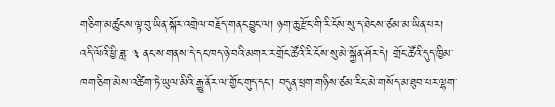གཅིག་མཚུངས་ལྟ་བུ་ཡིན་སྐོར་འགྲེལ་བརྗོད་གནང་བྱུང་ལ། ཉག་ཆུ་རྫོང་གི་རི་ངོས་སུ་ད་ཐེངས་ཙམ་མ་ཡིན་པར། འདི་ལོའི་ཕྱི་ཟླ་ ༣ ནང་ས་གནས་དེ་དང་ཁད་ཉེ་བའི་མགར་ར་གྲོང་ཚོའི་རི་ངོས་སུ་མེ་སྐྱོན་ཤོར་དེ། གྲོང་ཚོའི་དུད་ཁྱིམ་ཁག་ཅིག་མེས་འཚིག་ཏེ་ཡུལ་མིའི་རྒྱུ་ནོར་ལ་གྱོང་གུད་དང་། བདུན་ཕྲག་གཉིས་ཙམ་རིང་མེ་གསོད་མ་ཐུབ་པར་ལྷག་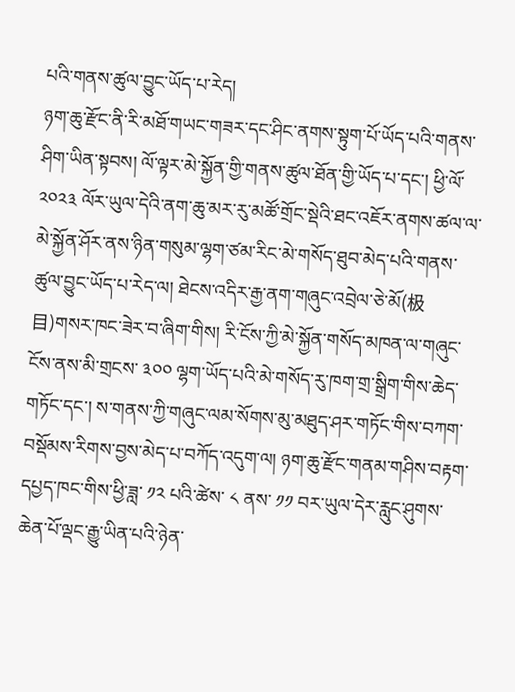པའི་གནས་ཚུལ་བྱུང་ཡོད་པ་རེད།
ཉག་ཆུ་རྫོང་ནི་རི་མཐོ་གཡང་གཟར་དང་ཤིང་ནགས་སྟུག་པོ་ཡོད་པའི་གནས་ཤིག་ཡིན་སྟབས། ལོ་ལྟར་མེ་སྐྱོན་གྱི་གནས་ཚུལ་ཐོན་གྱི་ཡོད་པ་དང་། ཕྱི་ལོ་༢༠༢༣ ལོར་ཡུལ་དེའི་ནག་ཆུ་མར་རུ་མཚོ་གྲོང་སྡེའི་ཐང་འཇོར་ནགས་ཚལ་ལ་མེ་སྐྱོན་ཤོར་ནས་ཉིན་གསུམ་ལྷག་ཙམ་རིང་མེ་གསོད་ཐུབ་མེད་པའི་གནས་ཚུལ་བྱུང་ཡོད་པ་རེད་ལ། ཐེངས་འདིར་རྒྱ་ནག་གཞུང་འབྲེལ་ཅེ་མོ(极目)གསར་ཁང་ཟེར་བ་ཞིག་གིས། རི་ངོས་ཀྱི་མེ་སྐྱོན་གསོད་མཁན་ལ་གཞུང་ངོས་ནས་མི་གྲངས་ ༣༠༠ ལྷག་ཡོད་པའི་མེ་གསོད་རུ་ཁག་གྲ་སྒྲིག་གིས་ཆེད་གཏོང་དང་། ས་གནས་ཀྱི་གཞུང་ལམ་སོགས་མུ་མཐུད་ཤར་གཏོང་གིས་བཀག་བསྡོམས་རིགས་བྱས་མེད་པ་བཀོད་འདུག་ལ། ཉག་ཆུ་རྫོང་གནམ་གཤིས་བརྟག་དཔྱད་ཁང་གིས་ཕྱི་ཟླ་ ༡༢ པའི་ཚེས་ ༨ ནས་ ༡༡ བར་ཡུལ་དེར་རླུང་ཤུགས་ཆེན་པོ་ལྡང་རྒྱུ་ཡིན་པའི་ཉེན་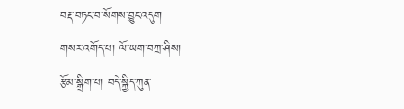བརྡ་བཏང་བ་སོགས་བྱུང་འདུག
གསར་འགོད་པ། ལོ་ཡག་བཀྲ་ཤིས།
རྩོམ་སྒྲིག་པ། བདེ་སྐྱིད་ཀུན་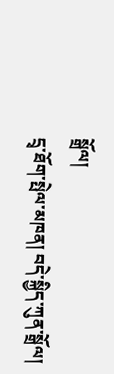སྒྲོལ།
དྲྭ་ཐོག་སྤེལ་མཁན། བདེ་སྐྱིད་ཀུན་སྒྲོལ།